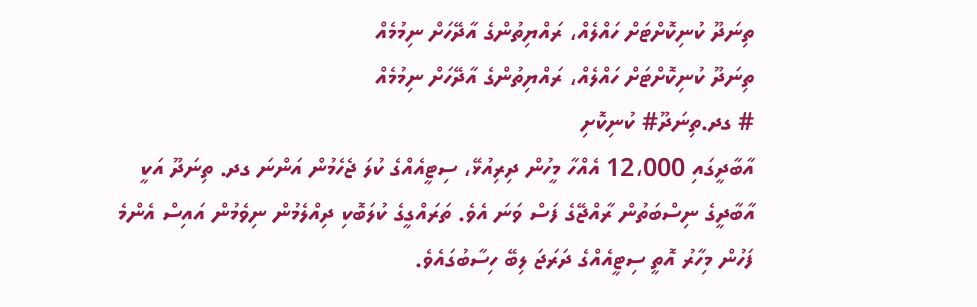ތިނަދޫ ކުނިކޮށްޓަށް ހައްލެއް، ރައްޔިތުންގެ އާދޭހަށް ނިމުމެއް
ތިނަދޫ ކުނިކޮށްޓަށް ހައްލެއް، ރައްޔިތުންގެ އާދޭހަށް ނިމުމެއް
# ގދ.ތިނަދޫ# ކުނިކޮށި
އާބާދީގައި 12،000 އެއްހާ މީހުން ދިރިއުޅޭ، ސިޓީއެއްގެ ކުލަ ޖެހެމުން އަންނަ ގދ. ތިނަދޫ އަކީ އާބާދީގެ ނިސްބަތުން ރާއްޖޭގެ ފަސް ވަނަ އެވެ. ތަރައްގީގެ ކުލަބޮކި ދިއްލެމުން ނިވެމުން އައިސް އެންމެ ފަހުން މިހާރު އޮތީ ސިޓީއެއްގެ ދަރަޖަ ލިބޭ ހިސާބުގައެވެ.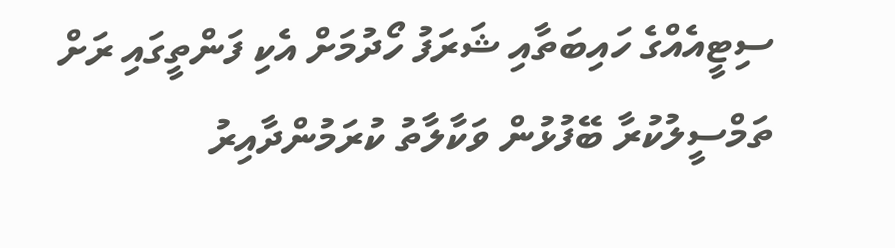ސިޓީއެއްގެ ހައިބަތާއި ޝަރަފު ހޯދުމަށް އެކި ފަންތީގައި ރަށް ތަމްސީލުކުރާ ބޭފުޅުން ވަކާލާތު ކުރަމުންދާއިރު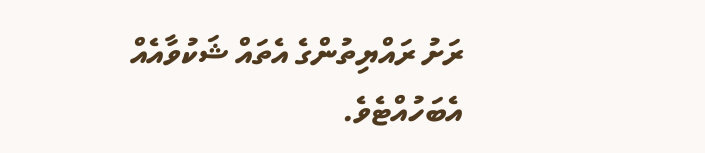ރަށު ރައްޔިތުންގެ އެތައް ޝަކުވާއެއް އެބަހުއްޓެވެ.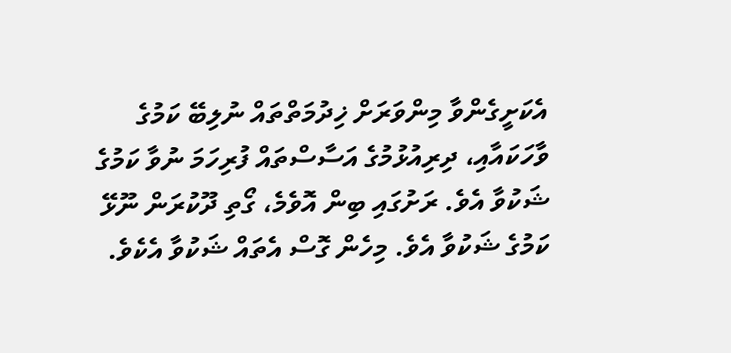އެކަށީގެންވާ މިންވަރަށް ޚިދުމަތްތައް ނުލިބޭ ކަމުގެ ވާހަކައާއި، ދިރިއުޅުމުގެ އަސާސްތައް ފުރިހަމަ ނުވާ ކަމުގެ ޝަކުވާ އެވެ. ރަށުގައި ބިން އޮވެމެ، ގޯތި ދޫކުރަން ނޫޅޭ ކަމުގެ ޝަކުވާ އެވެ. މިހެން ގޮސް އެތައް ޝަކުވާ އެކެވެ.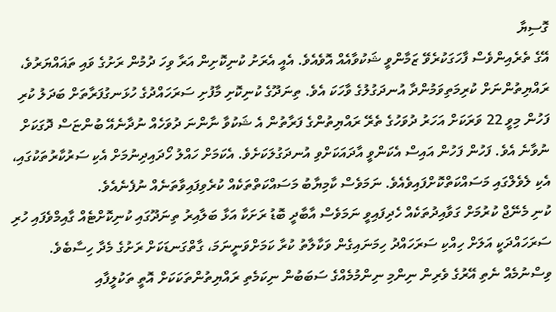ގޮސިޔާ
އޭގެ ތެރެއިންވެސް ފާހަގަކުރެވޭ ޒަމާންވީ ޝަކުވާއެއް އޮވެއެވެ. އެއީ އެރަށު ކުނިކޮށިން އަރާ ވިހަ ދުމުން ރަށުގެ ވައި ތަޣައްޔަރުވެ، ރައްޔިތުންނަށް ކުރިމަތިވަމުންދާ އުނދަގުލުގެ ވާހަކަ އެވެ. ތިނަދޫގެ ކުނިކޮށި މާފުށި ސަރަހައްދުގެ ހުޅަނގުފަރާތަށް ބަދަލު ކުރި ފަހުން މިވީ 22 ވަރަކަށް އަހަރު ދުވަހުގެ ތެރޭ ރައްޔިތުންގެ ފަރާތުން އެ ޝަކުވާ ނާންނަ ދުވަހެއް ނުދާނެއޭ ބުންޏަސް ދޮގަކަށް ނުވާނެ އެވެ. ފަހުން ފަހުން އައިސް އެކަންވީ އާދައަކަށްވި އުނދަގުލަކަށެވެ. އެކަމަށް ހައްލު ހޯދައިދިނުމަށް އެކި ސަރުކާރުތަކުގައި، އެކި ލެވެލްގައި މަސައްކަތްކޮށްފައިވެއެވެ. ނަމަވެސް ކާމިޔާބު މަސައްކަތްތަކެއް ކުރެވިފައިވާތަނެއް ނުފެނެއެވެ.
ކުނި މެނޭޖް ކުރުމަށް ގަވާއިދުތަކެއް ހެދިފައިވީ ނަމަވެސް އާބާދީ ބޮޑު ރަށަކާ އަޅާ ބަލާއިރު ތިނަދޫގައި ކުނިކޮށްޓެއް ގާއިމްވެފައި ހުރި ސަރަހައްދަކީ އަލަށް ހިއްކި ސަރަހައްދު ހިމަނައިގެން ވަކާލާތު ކުރާ ކަމަށްވަނީނަމަ، ގާތްގަނޑަކަށް ރަށުގެ މެދާ ހިސާބެވެ. ވިސްނުމެއް ނެތި އޭރުގެ ވެރިން ނިންމި ނިންމުމެއްގެ ސަބަބުން ނިކަމެތި ރައްޔިތުންތަކަކަށް އޮތީ ތަކުލީފާއި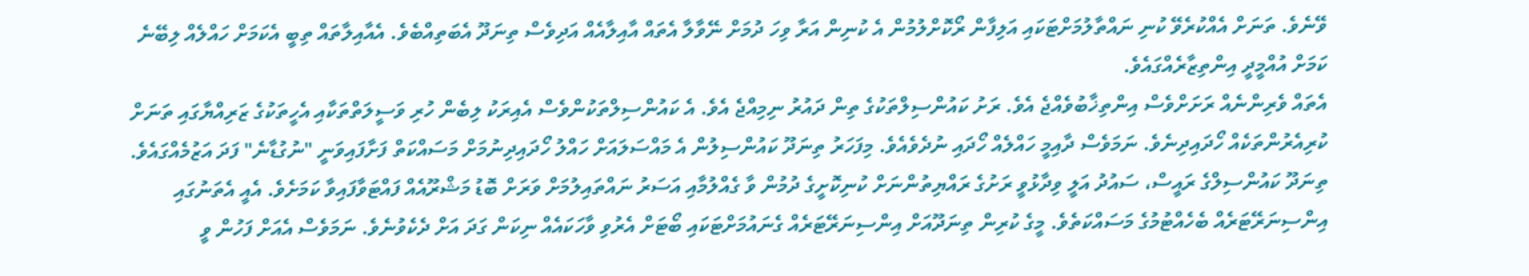ވޭނެވެ. ތަނަށް އެއްކުރެވޭ ކުނި ނައްތާލުމަށްޓަކައި އަލިފާން ރޯކޮށްލުމުން އެ ކުނިން އަރާ ވިހަ ދުމަށް ނޭވާލާ އެތައް އާއިލާއެއް އަދިވެސް ތިނަދޫ އެބަތިއްބެވެ. އެއާއިލާތައް ތިބީ އެކަމަށް ހައްލެއް ލިބޭނެ ކަމަށް އުއްމީދީ އިންތިޒާރެއްގައެވެ.
އެތައް ވެރިންނެއް ރަށަށްވެސް އިންތިޚާބުވެއްޖެ އެވެ. ރަށު ކައުންސިލްތަކުގެ ތިން ދައުރު ނިމިއްޖެ އެވެ. އެ ކައުންސިލްތަކުންވެސް އެއިރަކު ލިބެން ހުރި ވަސީލަތްތަކާއި އެހީތަކުގެ ޒަރިއްޔާގައި ތަނަށް ކުރިއެރުންތަކެއް ހޯދައިދިނެވެ. ނަމަވެސް ދާއިމީ ހައްލެއް ހޯދައި ނުދެވެއެވެ. މިފަހަރު ތިނަދޫ ކައުންސިލުން އެ މައްސަލައަށް ހައްލު ހޯދައިދިނުމަށް މަސައްކަތް ފަށާފައިވަނީ "ނުގުޑާނެ" ފަދަ އަޒުމެއްގައެވެ.
ތިނަދޫ ކައުންސިލްގެ ރައީސް، ސައުދު އަލީ ވިދާޅުވީ ރަށުގެ ރައްޔިތުންނަށް ކުނިކޮށީގެ ދުމުން ވާ ގެއްލުމާއި އަސަރު ނައްތައިލުމަށް ވަރަށް ބޮޑު މަޝްރޫއެއް ފައްޓަވާފައިވާ ކަމަށެވެ. އެއީ އެތަނުގައި އިންސިނަރޭޓަރެއް ބެހެއްޓުމުގެ މަސައްކަތެވެ. މީގެ ކުރިން ތިނަދޫއަށް އިންސިނަރޭޓަރެއް ގެނައުމަށްޓަކައި ބޯޓަށް އެރުވި ވާހަކައެއް ނިކަން ގަދަ އަށް ދެކެވުނެވެ. ނަމަވެސް އެއަށް ފަހުން ވީ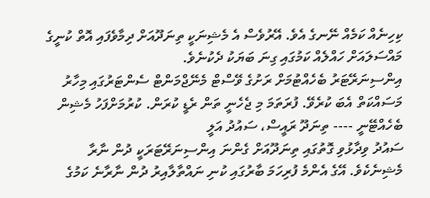ކިހިނެއް ކަމެއް ނޭނގެ އެވެ. އޭރުވެސް އެ މެޝިނަކީ ތިނަދޫއަށް ދިމާވެފައި އޮތް ކުނީގެ މައްސަލައަށް ހައްލެއް ކަމުގައި ގިނަ ބަޔަކު ދެކުނެވެ.
އިންސިނަރޭޓަރު ބެހެއްޓުމަށް ރަށުގެ ވޭސްޓް މެނޭޖްމަންޓް ސެންޓަރުގައި މިހާރު މަސައްކަތް އެބަ ކުރެވޭ. ފުރަތަމަ މި ޖެހެނީ ތަން ރެޑީ ކުރަން. ކުރުމަށްފަހު މެޝިން ބެހެއްޓޭނީ ---- ތިނަދޫ ރައީސް، ސައުދު އަލީ
ސައުދު ވިދާޅުވި ގޮތުގައި ތިނަދޫއަށް ގެންނަ އިންސިނަރޭޓަރަކީ ދުން ނާރާ މެޝިނެކެވެ. އޭގެ އެންމެ ފުރިހަމަ ބާރުގައި ކުނި ނައްތާލާއިރު ދުން ނާރާނެ ކަމުގެ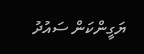ޔަގީންކަން ސައުދު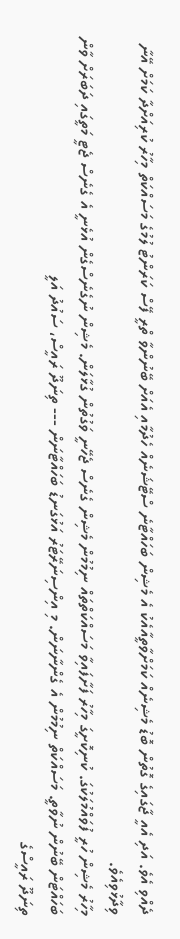ދެއްވި އެވެ. އަދި އެއީ ޖާގައިގެ ގޮތުން ބޮޑު މެޝިނެއް ކަމަށްވާތީއާއެކު އެ މެޝިން ބަހައްޓާނެ ސްޓޭޝަނެއް ހެދުމާއި އެއަށް ބޭނުންވާ ތްރީ ފޭސް ކަރަންޓު ލުމުގެ މަސައްކަތް މިހާރު ކުރިއަށްދާ ކަމަށް އޭނާ ވިދާޅުވިއެވެ.
މިހާރު މެޝިން ހުރީ ފުވައްމުލަކުގަ. ކުނިކޮށީގަ މިހާރު ފަށާފައިވާ މަސައްކަތްތައް ނިމުމުން މެޝިން ގެނެސް ޖެހޭނީ ވަގުތުން ގުޅާލަން. މެޝިން ނުގެނެސްގެން އުޅެނީ އެ ގެނެސް ޖެޓީ މަތީގައި ދަބަރަށް ވާން ބަހައްޓަން ބޭނުން ނުވާތީ. މަސައްކަތް ނިމުމުން އެ ގެންނާނަން. މި އިންސިނަރޭޓަރު އަޅުގަނޑު ބަހައްޓާނަން --- ތިނަދޫ ރައީސް، ސައުދު އަލީ
ތިނަދޫ ރައީސްގެ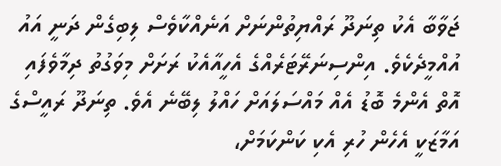ޖަވާބާ އެކު ތިނަދޫ ރައްޔިތުންނަށް އަނެއްކާވެސް ލިބިގެން ދަނީ އައު އުއްމީދެކެވެ. އިންސިނަރޭޓަރެއްގެ އެހީއާއެކު ރަށަށް މިވަގުތު ދިމާވެފައި އޮތް އެންމެ ބޮޑު އެއް މައްސަލައަށް ހައްލު ލިބޭނެ އެވެ. ތިނަދޫ ރައީސްގެ އަމާޒަކީ އެހެން ހުރި އެކި ކަންކަމަށް،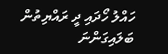ހައްލު ހޯދައި ދީ ރައްޔިތުން ބަލައިގަންނަ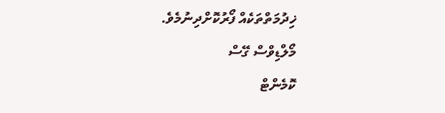ޚިދުމަތްތަކެއް ފޯރުކޮށްދިނުމެވެ.
މޯލްޑިވްސް ގޭސް
ކޮމެންޓް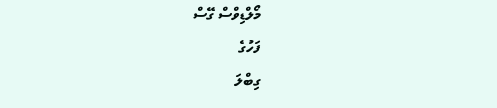މޯލްޑިވްސް ގޭސް
ފަހުގެ
ގިބްލަ